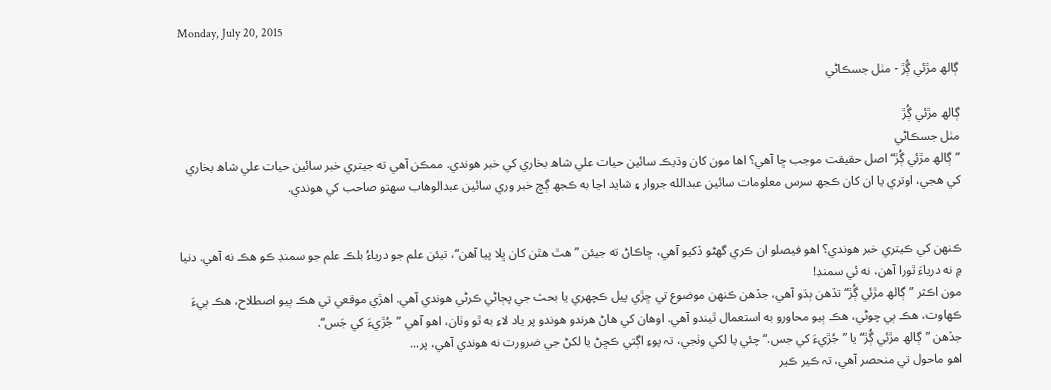Monday, July 20, 2015

ڳالھ مڙئي ڳُڙ - مٺل جسڪاڻي

ڳالھ مڙئي ڳُڙ
مٺل جسڪاڻي
”ڳالھ مڙئي ڳُڙ“ اصل حقيقت موجب ڇا آهي؟ اها مون کان وڌيڪ سائين حيات علي شاھ بخاري کي خبر هوندي. ممڪن آهي ته جيتري خبر سائين حيات علي شاھ بخاري کي هجي، اوتري يا ان کان ڪجھ سرس معلومات سائين عبدالله جروار ۽ شايد اڃا به ڪجھ ڳچ خبر وري سائين عبدالوهاب سهتو صاحب کي هوندي.


ڪنهن کي ڪيتري خبر هوندي؟ اهو فيصلو ان ڪري گهڻو ڏکيو آهي، ڇاڪاڻ ته جيئن ”هٿ هٿن کان ڀلا پيا آهن“، تيئن علم جو درياءُ بلڪ علم جو سمنڊ ڪو هڪ نه آهي. دنيا ۾ نه درياءَ ٿورا آهن، نه ئي سمنڊ!
مون اڪثر ”ڳالھ مڙئي ڳُڙ“ تڏهن ٻڌو آهي، جڏهن ڪنهن موضوع تي ڇڙي پيل ڪچهري يا بحث جي پڄاڻي ڪرڻي هوندي آهي. اهڙي موقعي تي هڪ ٻيو اصطلاح، هڪ ٻيءَ ڪهاوت، هڪ ٻي چوڻي، هڪ ٻيو محاورو به استعمال ٿيندو آهي. اوهان کي هاڻ هرندو هوندو پر ياد لاءِ به ٿو وٺان، اهو آهي ”جُڙيءَ کي جَس“.
جڏهن ”ڳالھ مڙئي ڳُڙ“ يا ”جُڙيءَ کي جس.“ چئي يا لکي وٺجي، تہ پوءِ اڳتي ڪڇڻ يا لکڻ جي ضرورت نه هوندي آهي، پر...
اهو ماحول تي منحصر آهي، تہ ڪير ڪير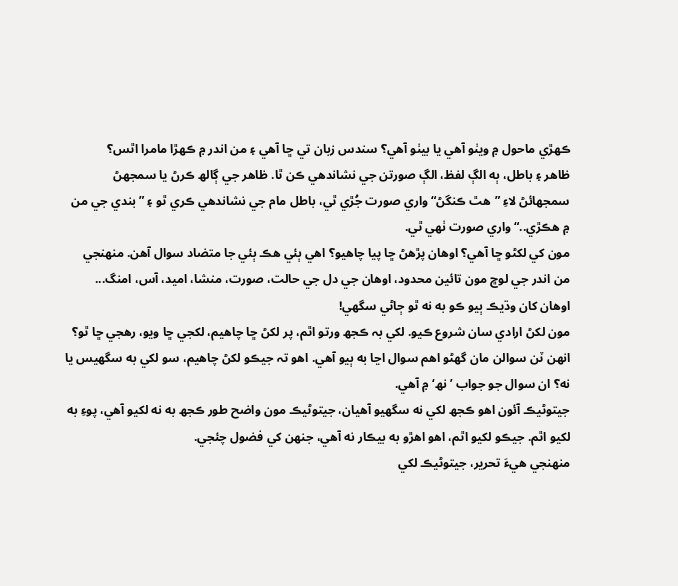ڪهڙي ماحول ۾ ويٺو آهي يا بيٺو آهي؟ سندس زبان تي ڇا آهي ۽ من اندر ۾ ڪهڙا مامرا اٿس؟
ظاهر ۽ باطل، ٻه الڳ لفظ، الڳ صورتن جي نشاندهي ڪن ٿا. ظاهر جي ڳالھ ڪرڻ يا سمجهڻ سمجهائڻ لاءِ ”هٿ ڪنگڻ“ واري صورت جُڙي ٿي، باطل مام جي نشاندهي ڪري ٿو ۽ ”بندي جي من ۾ هڪڙي..“ واري صورت ٺهي ٿي.
مون کي لکڻو ڇا آهي؟ اوهان پڙهڻ ڇا پيا چاهيو؟ اهي ٻئي هڪ ٻئي جا متضاد سوال آهن. منهنجي من اندر جي لوڇ مون تائين محدود، اوهان جي دل جي حالت، صورت، منشا، اميد، آس، امنگ... اوهان کان وڌيڪ ٻيو ڪو به نه ٿو ڄاڻي سگهي!
مون لکڻ ارادي سان شروع ڪيو. لکي بہ ڪجھ ورتو اٿم، پر لکڻ ڇا چاهيم، لکجي ڇا ويو، رهجي ڇا ٿو؟ انهن ٽن سوالن مان گهڻو اهم سوال اڃا به ٻيو آهي. اهو تہ جيڪو لکڻ چاهيم، سو لکي به سگهيس يا نه؟ ان سوال جو جواب ’نھ‘ ۾ آهي.
جيتوڻيڪ آئون اهو ڪجھ لکي نه سگهيو آهيان، جيتوڻيڪ مون واضح طور ڪجھ به نه لکيو آهي، پوءِ به لکيو اٿم. جيڪو لکيو اٿم، اهو اهڙو به بيڪار نه آهي، جنهن کي فضول چئجي.
منهنجي هيءَ تحرير، جيتوڻيڪ لکي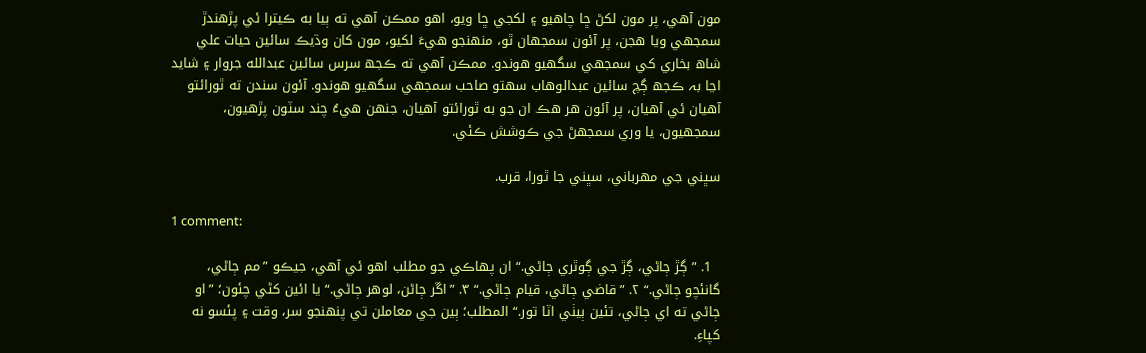مون آهي، پر مون لکڻ ڇا چاهيو ۽ لکجي ڇا ويو، اهو ممڪن آهي ته ٻيا به ڪيترا ئي پڙهندڙ سمجهي ويا هجن، پر آئون سمجهان ٿو، منهنجو هيءَ لکيو، مون کان وڌيڪ سائين حيات علي شاھ بخاري کي سمجهي سگهيو هوندو. ممڪن آهي ته ڪجھ سرس سائين عبدالله جروار ۽ شايد اڃا بہ ڪجھ ڳچ سائين عبدالوهاب سهتو صاحب سمجهي سگهيو هوندو. آئون سندن ته ٿورائتو آهيان ئي آهيان، پر آئون هر هڪ ان جو به ٿورائتو آهيان، جنهن هيءُ چند سٽون پڙهيون، سمجهيون، يا وري سمجهڻ جي ڪوشش ڪئي.

سڀني جي مهرباني، سڀني جا ٿورا، قرب.

1 comment:

  1. ”ڳڙ ڄاڻي، ڳڙ جي ڳوٿري ڄاڻي.“ ان پھاڪي جو مطلب اھو ئي آھي، جيڪو ”مم ڄاڻي، گانئچو ڄاڻي.“ ۲. ”قاضي ڄاڻي، قيام ڄاڻي.“ ۳. ”اڱر ڄاڻن، لوھر ڄاڻي.“ يا ائين کڻي چئون؛ ”او ڄاڻي ته اي ڄاڻي، تئين ٻيٺي اٽا تور.“ المطلب؛ ٻين جي معاملن تي پنھنجو سر، وقت ۽ پئسو نه کپاءِ.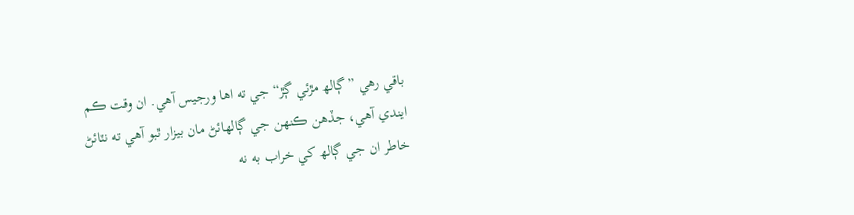باقي رھي ”ڳالھ مڙئي ڳڙ“ جي ته اھا ورجيس آھي. ان وقت ڪم ايندي آھي، جڏھن ڪنھن جي ڳالھائڻ مان بيزار ٿبو آھي ته نٽائڻ خاطر ان جي ڳالھ کي خراب به نه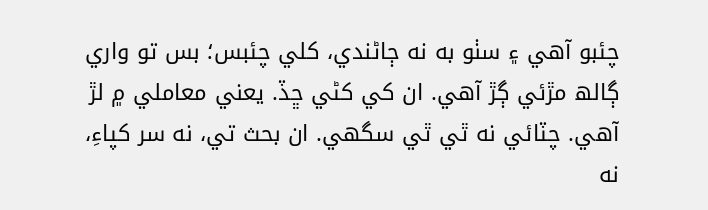چئبو آھي ۽ سٺو به نه ڄاڻندي، کلي چئبس؛ بس تو واري ڳالھ مڙئي ڳڙ آھي. ان کي کڻي ڇڏ. يعني معاملي ۾ لڙ آھي. چٽائي نه ٿي ٿي سگھي. ان بحث تي، نه سر کپاءِ، نه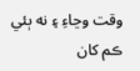وقت وڃاءِ ۽ نه ٻئي ڪم کان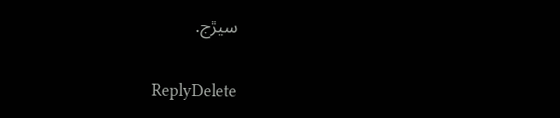سيڙج.

    ReplyDelete